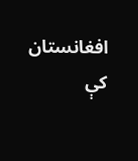افغانستان کې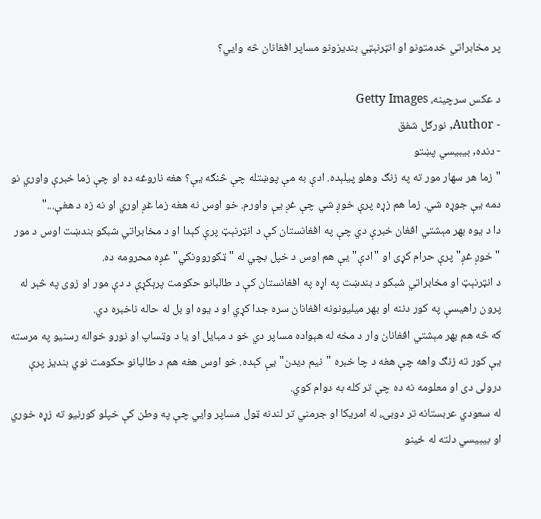پر مخابراتي خدمتونو او انټرنېټي بندیزونو مساپر افغانان څه وایي؟

د عکس سرچینه، Getty Images
- Author, نورګل شفق
- دنده, بيبيسي پښتو
"زما هر سهار مور ته په زنګ وهلو پیلېده. ادې به مې پوښتله چې څنګه یې؟ هغه ناروغه ده او چې زما خبرې واوري نو دمه یې جوړه شي. زما هم زړه پرې خوږ شي چې غږ یې واورم. خو اوس نه هغه زما غږ اوري او نه زه د هغې..."
دا د یوه بهر مېشتي افغان خبرې دي چې په افغانستان کې د انټرنېټ پرې کېدا او د مخابراتي شبکو بندښت اوس د مور "خوږ غږ" پرې حرام کړی او "ادې" یې هم اوس د خپل بچي له "ټکوروونکي" غږه محرومه ده.
د انټرنېټ او مخابراتي شبکو د بندښت په اړه په افغانستان کې د طالبانو حکومت پرېکړې د دې مور او زوی په څېر له پرون راهیسې په کور دننه او بهر میلیونونه افغانان سره جدا کړي او د یوه او بل له حاله ناخبره دي.
که څه هم بهر مېشتي افغانان وار د مخه له هېواده مساپر دي خو د مبایل او یا د وټساپ او نورو خواله رسنیو په مرسته یې کور ته زنګ واهه چې هغه د چا خبره "نیم دیدن" یې کېده. خو اوس هغه هم د طالبانو حکومت نوي بندیز پرې درولی دی او معلومه نه ده چې تر کله به دوام کوي.
له سعودي عربستانه تر دوبۍ، له امریکا او جرمني تر لندنه ټول مساپر وایي چې په وطن کې خپلو کورنیو ته زړه خوري او بيبيسي دلته له ځينو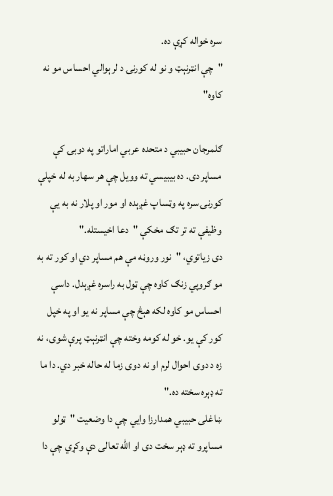سره خواله کړې ده.
"چې انټرنېټ و نو له کورنۍ د لرېوالي احساس مو نه کاوه"

ګلمرجان حبیبي د متحده عربي اماراتو په دوبۍ کې مساپر دی. ده بيبيسي ته وویل چې هر سهار به له خپلې کورنۍ سره په وټساپ غږېده او مور او پلار نه به یې وظیفې ته تر تګ مخکې "دعا اخیستله."
دی زیاتوي، "نور وروڼه مې هم مساپر دي او کور ته به مو ګروپي زنګ کاوه چې ټول به راسره غږېدل. داسې احساس مو کاوه لکه هېڅ چې مساپر نه یو او په خپل کور کې یو. خو له کومه وخته چې انټرنېټ پرې شوی، نه زه د دوی احوال لرم او نه دوی زما له حاله خبر دي. دا ما ته ډېره سخته ده."
ښاغلی حبيبي همدارزا وايي چې دا وضعیت "ټولو مساپرو ته ډېر سخت دی او الله تعالی دې وکړي چې دا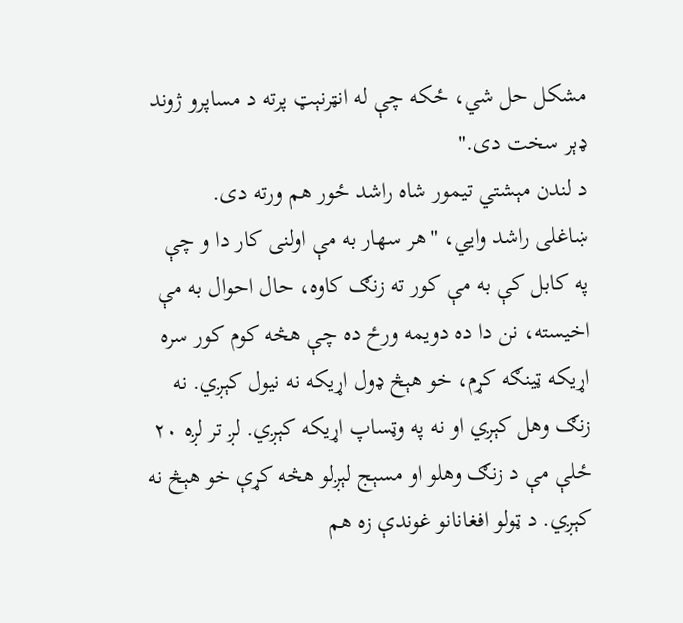مشکل حل شي، ځکه چې له انټرنېټ پرته د مساپرو ژوند ډېر سخت دی."
د لندن مېشتي تیمور شاه راشد ځور هم ورته دی.
ښاغلی راشد وايي، "هر سهار به مې اولنی کار دا و چې په کابل کې به مې کور ته زنګ کاوه، حال احوال به مې اخیسته، نن دا ده دویمه ورځ ده چې هڅه کوم کور سره اړیکه ټینګه کړم، خو هېڅ ډول اړیکه نه نیول کېږي. نه زنګ وهل کېږي او نه په وټساپ اړیکه کېږي. لږ تر لږه ۲۰ ځلې مې د زنګ وهلو او مسېج لېږلو هڅه کړې خو هېڅ نه کېږي. د ټولو افغانانو غوندې زه هم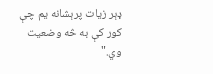ډېر زیات پرېشانه یم چې کور کې به څه وضعیت وي."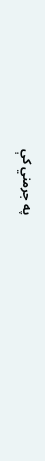په جرمني کې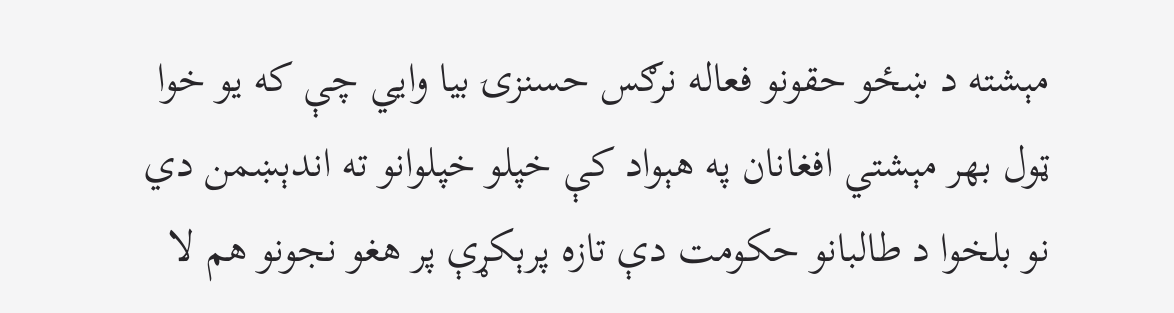مېشته د ښځو حقونو فعاله نرګس حسنزۍ بیا وايي چې که یو خوا ټول بهر مېشتي افغانان په هېواد کې خپلو خپلوانو ته اندېښمن دي نو بلخوا د طالبانو حکومت دې تازه پرېکړې پر هغو نجونو هم لا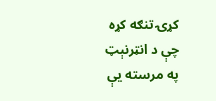کړۍ تنګه کړه چې د انټرنېټ په مرسته یې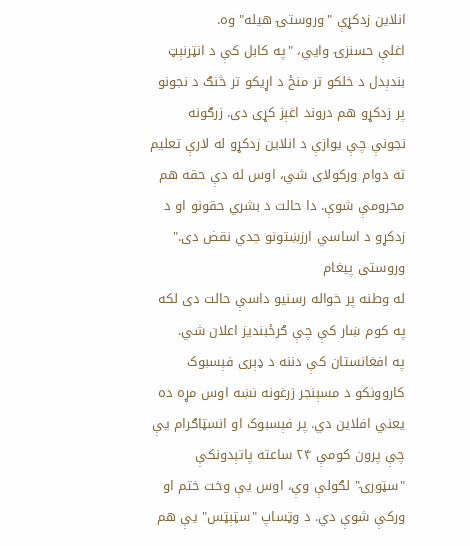انلاین زدکړې "وروستۍ هیله" وه.
اغلې حسنزۍ وايي، "په کابل کې د انټرنېټ بندېدل د خلکو تر منځ د اړیکو تر څنګ د نجونو پر زدکړو هم دروند اغېز کړی دی. زرګونه نجونې چې یوازې د انلاین زدکړو له لارې تعلیم ته دوام ورکولای شي، اوس له دې حقه هم محرومې شوې. دا حالت د بشري حقونو او د زدکړو د اساسي ارزښتونو جدي نقض دی."
وروستی پیغام
له وطنه پر خواله رسنیو داسې حالت دی لکه په کوم ښار کې چې ګرځبندیز اعلان شي.
په افغانستان کې دننه د ډېری فېسبوک کاروونکو د مسېنجر زرغونه نښه اوس مړه ده یعني افلاین دي. پر فېسبوک او انسټاګرام یې چې پرون کومې ۲۴ ساعته پاتېدونکې "سټورۍ" لګولې وې، اوس یې وخت ختم او ورکې شوې دي. د وټساپ "سټېټس" یې هم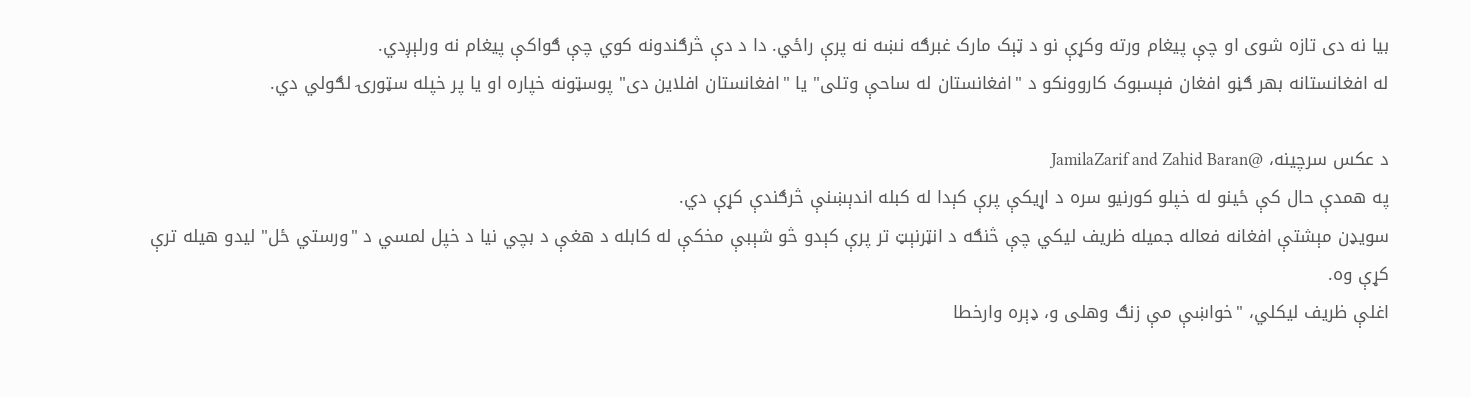بیا نه دی تازه شوی او چې پیغام ورته وکړې نو د ټېک مارک غبرګه نښه نه پرې راځي. دا د دې څرګندونه کوي چې ګواکې پیغام نه ورلېږدي.
له افغانستانه بهر ګڼو افغان فېسبوک کاروونکو د "افغانستان له ساحې وتلی" یا "افغانستان افلاین دی" پوسټونه خپاره او یا پر خپله سټورۍ لګولي دي.

د عکس سرچینه، @JamilaZarif and Zahid Baran
په همدې حال کې ځينو له خپلو کورنیو سره د اړیکې پرې کېدا له کبله اندېښنې څرګندې کړې دي.
سویډن مېشتې افغانه فعاله جمیله ظریف لیکي چې څنګه د انټرنېټ تر پرې کېدو څو شېبې مخکې له کابله د هغې د بچي نیا د خپل لمسي د "ورستي ځل" لیدو هیله ترې کړې وه.
اغلې ظریف لیکلي، "خواښې مې زنګ وهلی و، ډېره وارخطا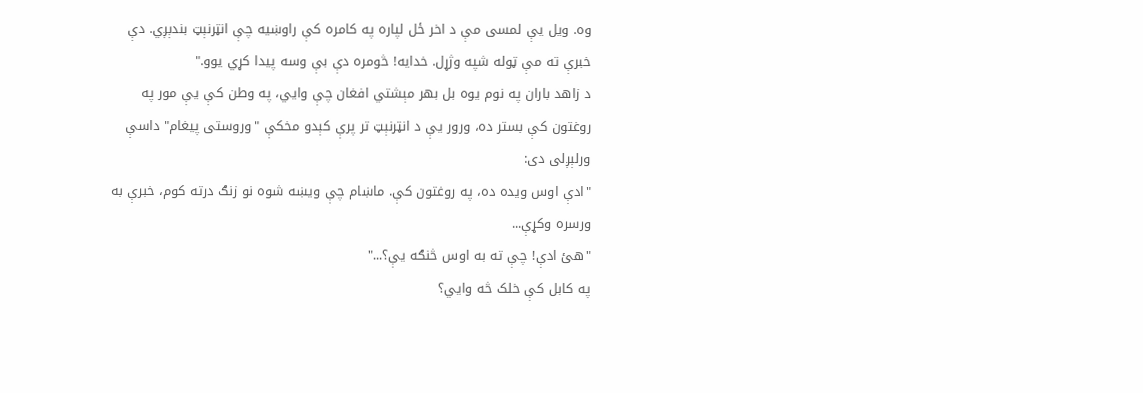وه. ویل یې لمسی مې د اخر ځل لپاره په کامره کې راوښيه چې انټرنېټ بندېږي. دې خبرې ته مې ټوله شپه وژړل. خدایه! څومره دې بې وسه پيدا کړي یوو."
د زاهد باران په نوم یوه بل بهر مېشتي افغان چې وايي، په وطن کې یې مور په روغتون کې بستر ده، ورور یې د انټرنېټ تر پرې کېدو مخکې "وروستی پیغام" داسې ورلېږلی دی:
"ادې اوس ویده ده، په روغتون کې. ماښام چې ويښه شوه نو زنګ درته کوم، خبرې به ورسره وکړې...
"هئ ادې! چې ته به اوس څنګه یې؟..."
په کابل کې خلک څه وايي؟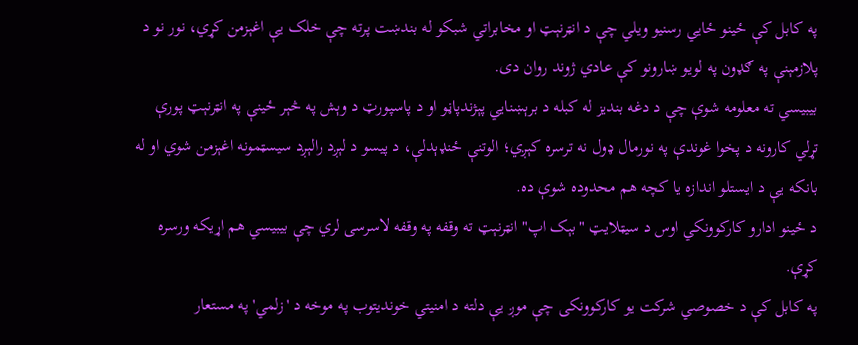په کابل کې ځينو ځايي رسنیو ویلي چې د انټرنېټ او مخابراتي شبکو له بندښت پرته چې خلک یې اغېزمن کړي، نور نو د پلازمېنې په ګډون په لویو ښارونو کې عادي ژوند روان دی.
بيبيسي ته معلومه شوې چې د دغه بندیز له کبله د برېښنايي پېژندپاڼو او د پاسپورټ د وېش په څېر ځينې په انټرنېټ پورې تړلي کارونه د پخوا غوندې په نورمال ډول نه ترسره کېږي؛ الوتنې ځنډېدلې، د پیسو د لېږد رالېږد سیسټمونه اغېزمن شوي او له بانکه یې د ایستلو اندازه یا کچه هم محدوده شوې ده.
د ځينو ادارو کارکوونکي اوس د سیټلایټ "بېک اپ" انټرنېټ ته وقفه په وقفه لاسرسی لري چې بيبیسي هم اړیکه ورسره کړې.
په کابل کې د خصوصي شرکت یو کارکوونکی چې موږ یې دلته د امنیتي خوندیتوب په موخه د 'زلمي' په مستعار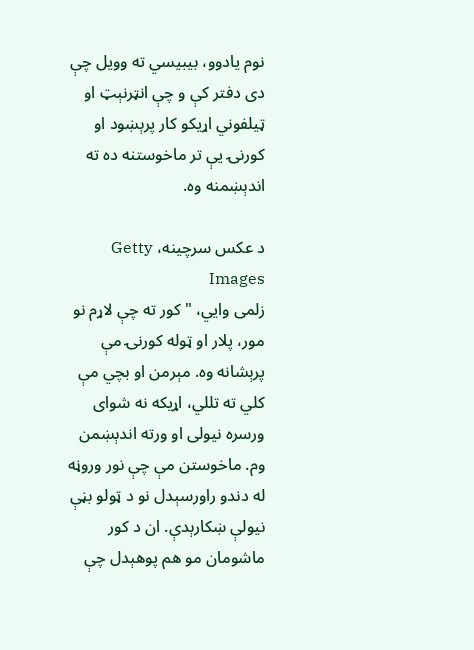نوم یادوو، بيبيسي ته وویل چې دی دفتر کې و چې انټرنېټ او ټیلفوني اړیکو کار پرېښود او کورنۍ یې تر ماخوستنه ده ته اندېښمنه وه.

د عکس سرچینه، Getty Images
زلمی وايي، "کور ته چې لاړم نو مور، پلار او ټوله کورنۍ مې پرېشانه وه. مېرمن او بچي مې کلي ته تللي، اړیکه نه شوای ورسره نیولی او ورته اندېښمن وم. ماخوستن مې چې نور وروڼه له دندو راورسېدل نو د ټولو بڼې نیولې ښکارېدې. ان د کور ماشومان مو هم پوهېدل چې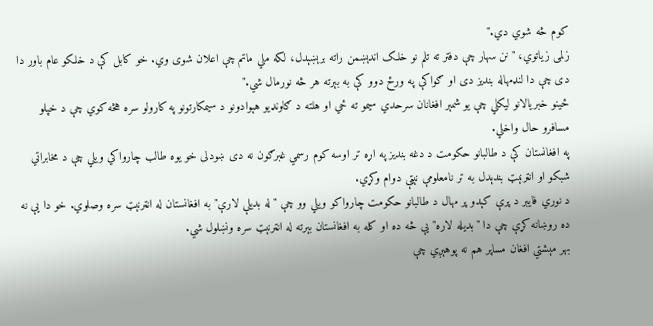کوم څه شوي دي."
زلمی زیاتوي، "نن سهار چې دفتر ته تلم نو خلک اندېښمن راته برېښېدل، لکه ملي ماتم چې اعلان شوی وي. خو کابل کې د خلکو عام باور دا دی چې دا لنډمهاله بندیز دی او ګواکې په ورځ دوو کې به بېرته هر څه نورمال شي."
ځينو خبریالانو لیکلي چې یو شمېر افغانان سرحدي سیمو ته ځي او هلته د ګاونډیو هېوادونو د سيمکارتونو په کارولو سره هڅه کوي چې د خپلو مسافرو حال واخلي.
په افغانستان کې د طالبانو حکومت د دغه بندیز په اړه تر اوسه کوم رسمي غبرګون نه دی ښودلی خو يوه طالب چارواکي ويلي چې د مخابراتي شبکو او انټرنېټ بندېدل به تر نامعلومې نېټې دوام وکړي.
د نوري فایبر د پرې کېدو پر مهال د طالبانو حکومت چارواکو ویلي وو چې "له بدیلې لارې" به افغانستان له انټرنېټ سره وصلوي. خو دا یې نه ده روښانه کړې چې دا "بدیله لاره" یې څه ده او کله به افغانستان بېرته له انټرنېټ سره ونښلول شي.
بهر مېشتي افغان مساپر هم نه پوهېږي چې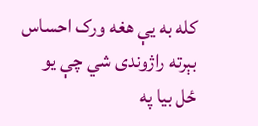کله به یې هغه ورک احساس بېرته راژوندی شي چې یو ځل بیا په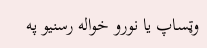وټساپ یا نورو خواله رسنیو په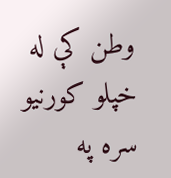وطن کې له خپلو کورنیو سره په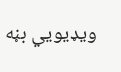ویډيويي بڼه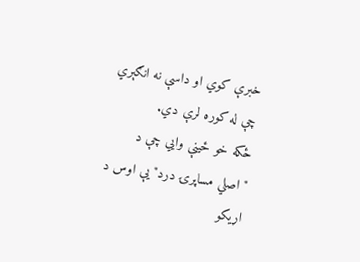خبرې کوي او داسې نه انګېري چې له کوره لرې دي.
ځکه خو ځینې وايي چې د "اصلي مساپرۍ درد" یې اوس د اړیکو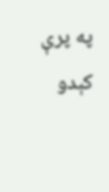په پرې کېدو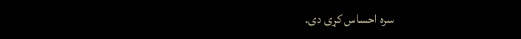سره احساس کړی دی.